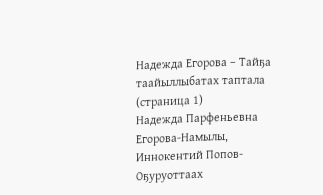Надежда Егорова – Тайҕа таайыллыбатах таптала (страница 1)
Надежда Парфеньевна Егорова-Намылы, Иннокентий Попов-Оҕуруоттаах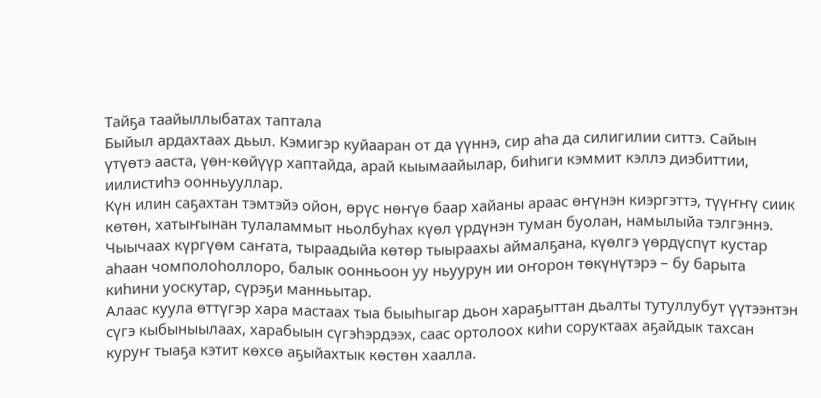Тайҕа таайыллыбатах таптала
Быйыл ардахтаах дьыл. Кэмигэр куйааран от да үүннэ, сир аhа да силигилии ситтэ. Сайын үтүөтэ ааста, үөн-көйүүр хаптайда, арай кыымаайылар, биhиги кэммит кэллэ диэбиттии, иилистиһэ оонньууллар.
Күн илин саҕахтан тэмтэйэ ойон, өрүс нөҥүө баар хайаны араас өҥүнэн киэргэттэ, түүҥҥү сиик көтөн, хатыҥынан тулаламмыт ньолбуhах күөл үрдүнэн туман буолан, намылыйа тэлгэннэ. Чыычаах күргүөм саҥата, тыраадыйа көтөр тыыраахы аймалҕана, күөлгэ үөрдүспүт кустар аhаан чомполоhоллоро, балык оонньоон уу ньуурун ии оҥорон төкүнүтэрэ – бу барыта киhини уоскутар, сүрэҕи манньытар.
Алаас куула өттүгэр хара мастаах тыа быыhыгар дьон хараҕыттан дьалты тутуллубут үүтээнтэн сүгэ кыбыныылаах, харабыын сүгэhэрдээх, саас ортолоох киhи соруктаах аҕайдык тахсан куруҥ тыаҕа кэтит көхсө аҕыйахтык көстөн хаалла.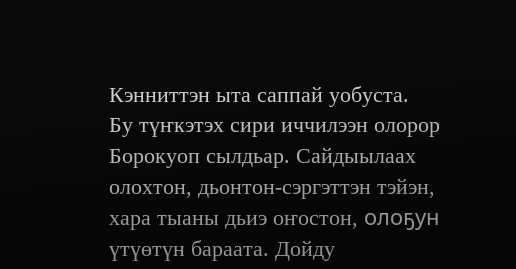Кэнниттэн ыта саппай уобуста.
Бу түҥкэтэх сири иччилээн олорор Борокуоп сылдьар. Сайдыылаах олохтон, дьонтон-сэргэттэн тэйэн, хара тыаны дьиэ оҥостон, олоҕун үтүөтүн бараата. Дойду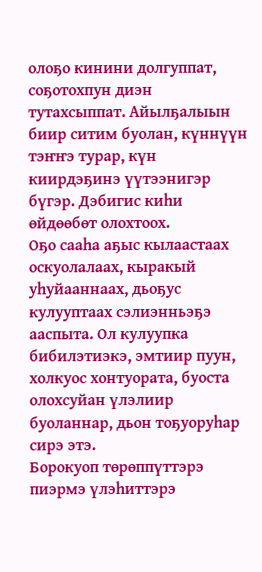олоҕо кинини долгуппат, соҕотохпун диэн тутахсыппат. Айылҕалыын биир ситим буолан, күннүүн тэҥҥэ турар, күн киирдэҕинэ үүтээнигэр бүгэр. Дэбигис киhи өйдөөбөт олохтоох.
Оҕо сааhа аҕыс кылаастаах оскуолалаах, кыракый уhуйааннаах, дьоҕус кулууптаах сэлиэнньэҕэ ааспыта. Ол кулуупка бибилэтиэкэ, эмтиир пуун, холкуос хонтуората, буоста олохсуйан үлэлиир буоланнар, дьон тоҕуоруhар сирэ этэ.
Борокуоп төрөппүттэрэ пиэрмэ үлэhиттэрэ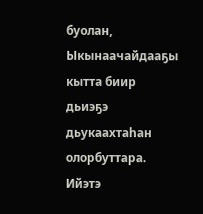буолан, Ыкынаачайдааҕы кытта биир дьиэҕэ дьукаахтаhан олорбуттара. Ийэтэ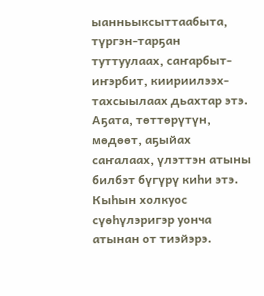ыанньыксыттаабыта, түргэн-тарҕан туттуулаах, саҥарбыт-иҥэрбит, киириилээх-тахсыылаах дьахтар этэ. Аҕата, төттөрүтүн, мөдөөт, аҕыйах саҥалаах, үлэттэн атыны билбэт бүгүрү киhи этэ. Кыhын холкуос сүөhүлэригэр уонча атынан от тиэйэрэ.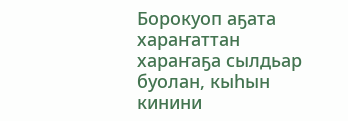Борокуоп аҕата хараҥаттан хараҥаҕа сылдьар буолан, кыһын кинини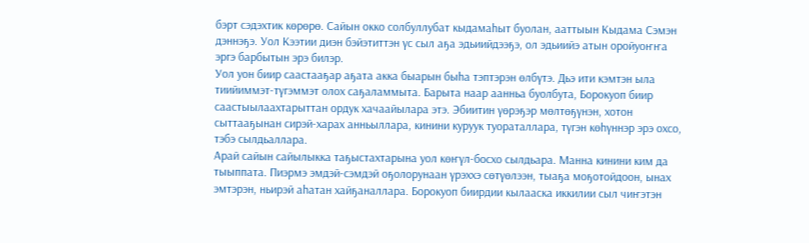бэрт сэдэхтик көрөрө. Сайын окко солбуллубат кыдамаhыт буолан, ааттыын Кыдама Сэмэн дэннэҕэ. Уол Кээтии диэн бэйэтиттэн үс сыл аҕа эдьиийдээҕэ, ол эдьиийэ атын оройуоҥҥа эргэ барбытын эрэ билэр.
Уол уон биир саастааҕар аҕата акка быарын быhа тэптэрэн өлбүтэ. Дьэ ити кэмтэн ыла тиийиммэт-түгэммэт олох саҕаламмыта. Барыта наар аанньа буолбута, Борокуоп биир саастыылаахтарыттан ордук хачаайылара этэ. Эбиитин үөрэҕэр мөлтөҕүнэн, хотон сыттааҕынан сирэй-харах анньыллара, кинини куруук туораталлара, түгэн көhүннэр эрэ охсо, тэбэ сылдьаллара.
Арай сайын сайылыкка таҕыстахтарына уол көҥүл-босхо сылдьара. Манна кинини ким да тыыппата. Пиэрмэ эмдэй-сэмдэй оҕолорунаан үрэххэ сөтүөлээн, тыаҕа моҕотойдоон, ынах эмтэрэн, ньирэй аһатан хайҕаналлара. Борокуоп биирдии кылааска иккилии сыл чиҥэтэн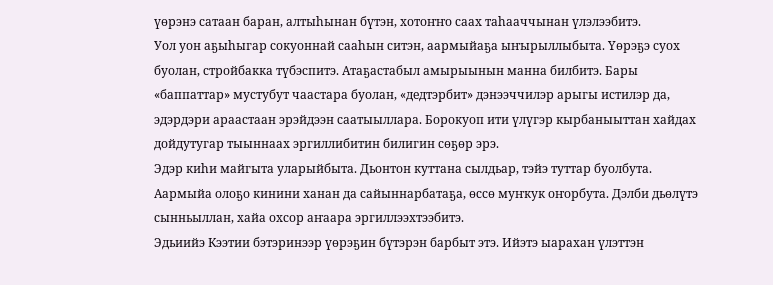үөрэнэ сатаан баран, алтыһынан бүтэн, хотоҥҥо саах таһааччынан үлэлээбитэ.
Уол уон аҕыһыгар сокуоннай сааһын ситэн, аармыйаҕа ыҥырыллыбыта. Үөрэҕэ суох буолан, стройбакка түбэспитэ. Атаҕастабыл амырыынын манна билбитэ. Бары «баппаттар» мустубут чаастара буолан, «дедтэрбит» дэнээччилэр арыгы истилэр да, эдэрдэри араастаан эрэйдээн саатыыллара. Борокуоп ити үлүгэр кырбаныыттан хайдах дойдутугар тыыннаах эргиллибитин билигин сөҕөр эрэ.
Эдэр киһи майгыта уларыйбыта. Дьонтон куттана сылдьар, тэйэ туттар буолбута. Аармыйа олоҕо кинини ханан да сайыннарбатаҕа, өссө муҥкук оҥорбута. Дэлби дьөлүтэ сынньыллан, хайа охсор аҥаара эргиллээхтээбитэ.
Эдьиийэ Кээтии бэтэринээр үөрэҕин бүтэрэн барбыт этэ. Ийэтэ ыарахан үлэттэн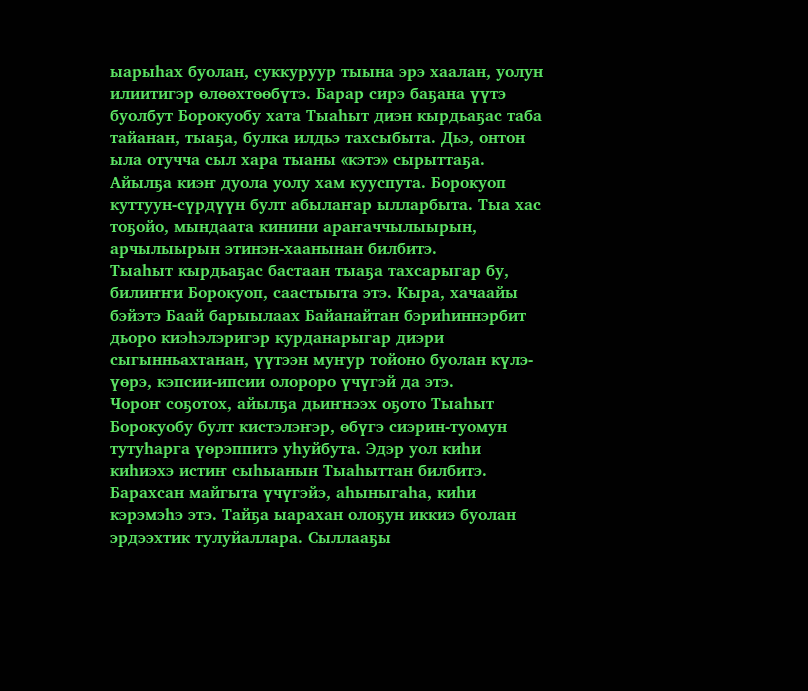ыарыһах буолан, суккуруур тыына эрэ хаалан, уолун илиитигэр өлөөхтөөбүтэ. Барар сирэ баҕана үүтэ буолбут Борокуобу хата Тыаһыт диэн кырдьаҕас таба тайанан, тыаҕа, булка илдьэ тахсыбыта. Дьэ, онтон ыла отучча сыл хара тыаны «кэтэ» сырыттаҕа.
Айылҕа киэҥ дуола уолу хам кууспута. Борокуоп куттуун-сүрдүүн булт абылаҥар ылларбыта. Тыа хас тоҕойо, мындаата кинини араҥаччылыырын, арчылыырын этинэн-хаанынан билбитэ.
Тыаһыт кырдьаҕас бастаан тыаҕа тахсарыгар бу, билиҥҥи Борокуоп, саастыыта этэ. Кыра, хачаайы бэйэтэ Баай барыылаах Байанайтан бэриһиннэрбит дьоро киэһэлэригэр курданарыгар диэри сыгынньахтанан, үүтээн муҥур тойоно буолан күлэ-үөрэ, кэпсии-ипсии олороро үчүгэй да этэ.
Чороҥ соҕотох, айылҕа дьиҥнээх оҕото Тыаһыт Борокуобу булт кистэлэҥэр, өбүгэ сиэрин-туомун тутуһарга үөрэппитэ уһуйбута. Эдэр уол киһи киһиэхэ истиҥ сыһыанын Тыаһыттан билбитэ. Барахсан майгыта үчүгэйэ, аһыныгаһа, киһи кэрэмэһэ этэ. Тайҕа ыарахан олоҕун иккиэ буолан эрдээхтик тулуйаллара. Сыллааҕы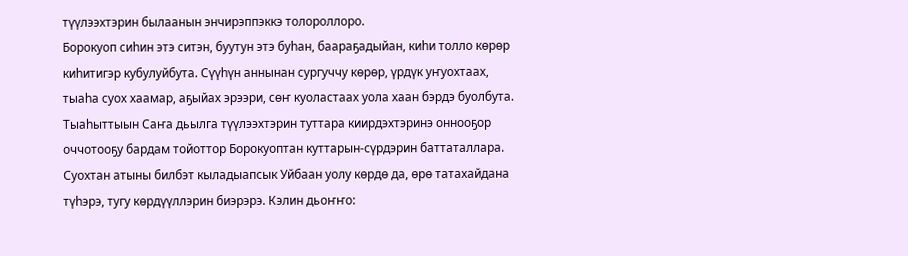түүлээхтэрин былаанын энчирэппэккэ толороллоро.
Борокуоп сиһин этэ ситэн, буутун этэ буһан, баараҕадыйан, киһи толло көрөр киһитигэр кубулуйбута. Сүүһүн аннынан сургуччу көрөр, үрдүк уҥуохтаах, тыаһа суох хаамар, аҕыйах эрээри, сөҥ куоластаах уола хаан бэрдэ буолбута. Тыаһыттыын Саҥа дьылга түүлээхтэрин туттара киирдэхтэринэ оннооҕор оччотооҕу бардам тойоттор Борокуоптан куттарын-сүрдэрин баттаталлара. Суохтан атыны билбэт кыладыапсык Уйбаан уолу көрдө да, өрө татахайдана түһэрэ, тугу көрдүүллэрин биэрэрэ. Кэлин дьоҥҥо: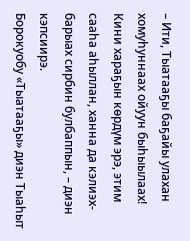– Ити, Тыатааҕы баҕайы улахан хомуһуннаах ойуун быһыылаах! Кини хараҕын көрдүм эрэ, этим сааһа аһыллан, ханна да кэлиэх-барыах сирбин булбаппын, – диэн кэпсиирэ.
Борокуобу «Тыатааҕы» диэн Тыаһыт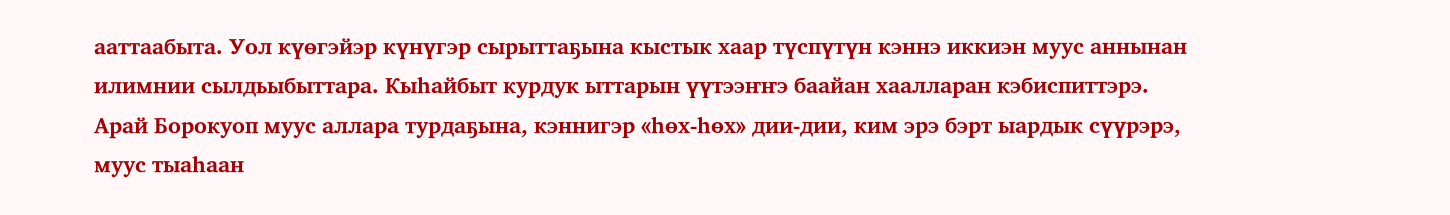ааттаабыта. Уол күөгэйэр күнүгэр сырыттаҕына кыстык хаар түспүтүн кэннэ иккиэн муус аннынан илимнии сылдьыбыттара. Кыһайбыт курдук ыттарын үүтээҥҥэ баайан хаалларан кэбиспиттэрэ.
Арай Борокуоп муус аллара турдаҕына, кэннигэр «һөх-һөх» дии-дии, ким эрэ бэрт ыардык сүүрэрэ, муус тыаһаан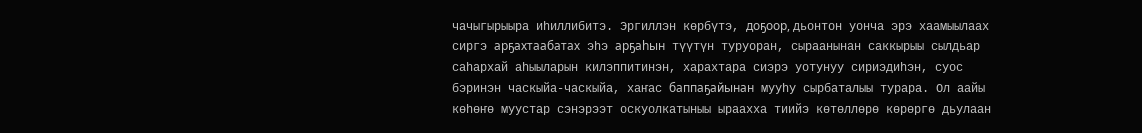чачыгырыыра иһиллибитэ. Эргиллэн көрбүтэ, доҕоор, дьонтон уонча эрэ хаамыылаах сиргэ арҕахтаабатах эһэ арҕаһын түүтүн туруоран, сыраанынан саккырыы сылдьар саһархай аһыыларын килэппитинэн, харахтара сиэрэ уотунуу сириэдиһэн, суос бэринэн часкыйа-часкыйа, хаҥас баппаҕайынан мууһу сырбаталыы турара. Ол аайы көһөҥө муустар сэнэрээт оскуолкатыныы ыраахха тиийэ көтөллөрө көрөргө дьулаан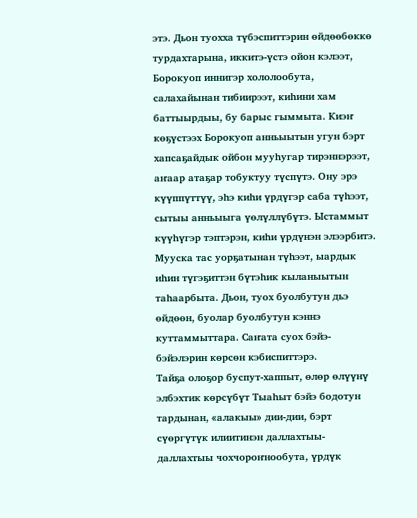этэ. Дьон туохха түбэспиттэрин өйдөөбөккө турдахтарына, иккитэ-үстэ ойон кэлээт, Борокуоп иннигэр хололообута, салахайынан тибиирээт, киһини хам баттыырдыы, бу барыс гыммыта. Киэҥ көҕүстээх Борокуоп анньыытын угун бэрт хапсаҕайдык ойбон мууһугар тирэннэрээт, аҥаар атаҕар тобуктуу түспүтэ. Ону эрэ күүппүттүү, эһэ киһи үрдүгэр саба түһээт, сытыы анньыыга үөлүллүбүтэ. Ыстаммыт күүһүгэр тэптэрэн, киһи үрдүнэн элээрбитэ. Мууска тас уорҕатынан түһээт, ыардык иһин түгэҕиттэн бүтэһик кыланыытын таһаарбыта. Дьон, туох буолбутун дьэ өйдөөн, буолар буолбутун кэннэ куттаммыттара. Саҥата суох бэйэ-бэйэлэрин көрсөн кэбиспиттэрэ.
Тайҕа олоҕор буспут-хаппыт, өлөр өлүүнү элбэхтик көрсүбүт Тыаһыт бэйэ бодотун тардынан, «алакыы» дии-дии, бэрт сүөргүтүк илиитинэн даллахтыы-даллахтыы чохчороҥнообута, үрдүк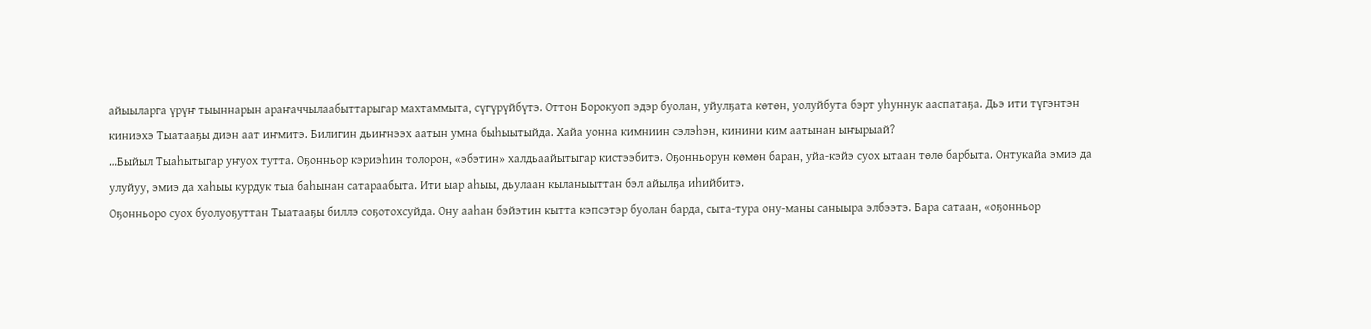айыыларга үрүҥ тыыннарын араҥаччылаабыттарыгар махтаммыта, сүгүрүйбүтэ. Оттон Борокуоп эдэр буолан, уйулҕата көтөн, уолуйбута бэрт уһуннук ааспатаҕа. Дьэ ити түгэнтэн киниэхэ Тыатааҕы диэн аат иҥмитэ. Билигин дьиҥнээх аатын умна быһыытыйда. Хайа уонна кимниин сэлэһэн, кинини ким аатынан ыҥырыай?
…Быйыл Тыаһытыгар уҥуох тутта. Оҕонньор кэриэһин толорон, «эбэтин» халдьаайытыгар кистээбитэ. Оҕонньорун көмөн баран, уйа-кэйэ суох ытаан төлө барбыта. Онтукайа эмиэ да улуйуу, эмиэ да хаһыы курдук тыа баһынан сатараабыта. Ити ыар аһыы, дьулаан кыланыыттан бэл айылҕа иһийбитэ.
Оҕонньоро суох буолуоҕуттан Тыатааҕы биллэ соҕотохсуйда. Ону ааһан бэйэтин кытта кэпсэтэр буолан барда, сыта-тура ону-маны саныыра элбээтэ. Бара сатаан, «оҕонньор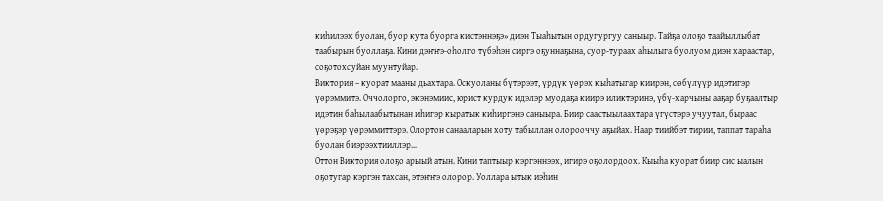киһилээх буолан, буор кута буорга кистэннэҕэ» диэн Тыаһытын ордугургуу саныыр. Тайҕа олоҕо таайыллыбат таабырын буоллаҕа. Кини дэҥҥэ-оһолго түбэһэн сиргэ оҕуннаҕына, суор-тураах аһылыга буолуом диэн хараастар, соҕотохсуйан муунтуйар.
Виктория – куорат мааны дьахтара. Оскуоланы бүтэрээт, үрдүк үөрэх кыһатыгар киирэн, сөбүлүүр идэтигэр үөрэммитэ. Оччолорго, экэнэмиис, юрист курдук идэлэр муодаҕа киирэ иликтэринэ, үбү-харчыны ааҕар буҕаалтыр идэтин баһылаабытынан иһигэр кыратык киһиргэнэ саныыра. Биир саастыылаахтара үгүстэрэ учуутал, быраас үөрэҕэр үөрэммиттэрэ. Олортон санааларын хоту табыллан олорооччу аҕыйах. Наар тиийбэт тирии, таппат тараһа буолан биэрээхтииллэр…
Оттон Виктория олоҕо арыый атын. Кини таптыыр кэргэннээх, игирэ оҕолордоох. Кыыһа куорат биир сис ыалын оҕотугар кэргэн тахсан, этэҥҥэ олорор. Уоллара ытык иэһин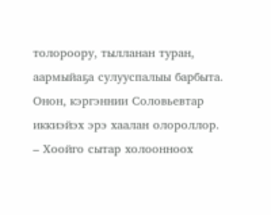толороору, тылланан туран, аармыйаҕа сулууспалыы барбыта. Онон, кэргэннии Соловьевтар иккиэйэх эрэ хаалан олороллор.
– Хоойго сытар холоонноох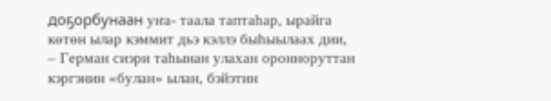доҕорбунаан уҥа- таала таптаһар, ырайга көтөн ылар кэммит дьэ кэллэ быһыылаах дии, – Герман сиэри таһынан улахан оронноруттан кэргэнин «булан» ылан, бэйэтин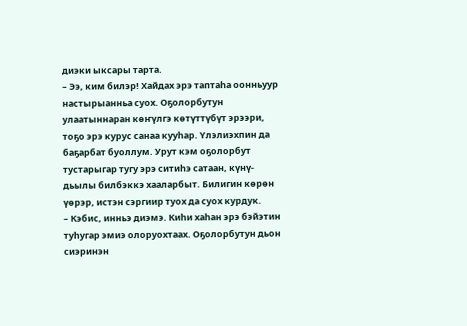диэки ыксары тарта.
– Ээ, ким билэр! Хайдах эрэ таптаһа оонньуур настырыанньа суох. Оҕолорбутун улаатыннаран көҥүлгэ көтүттүбүт эрээри, тоҕо эрэ курус санаа кууһар. Үлэлиэхпин да баҕарбат буоллум. Урут кэм оҕолорбут тустарыгар тугу эрэ ситиһэ сатаан, күнү-дьылы билбэккэ хааларбыт. Билигин көрөн үөрэр, истэн сэргиир туох да суох курдук.
– Кэбис, инньэ диэмэ. Киһи хаһан эрэ бэйэтин туһугар эмиэ олоруохтаах. Оҕолорбутун дьон сиэринэн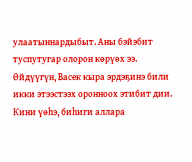улаатыннардыбыт. Аны бэйэбит туспутугар олорон көрүөх ээ. Өйдүүгүн, Васек кыра эрдэҕинэ били икки этээстээх оронноох этибит дии. Кини үөһэ, биһиги аллара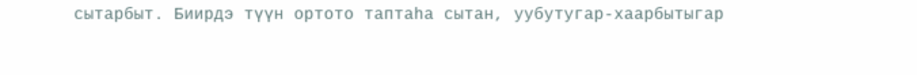сытарбыт. Биирдэ түүн ортото таптаһа сытан, уубутугар-хаарбытыгар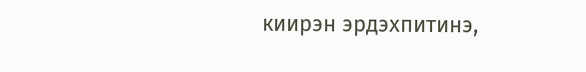киирэн эрдэхпитинэ,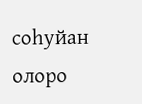соһуйан олоро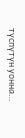түспүтүн уонна…